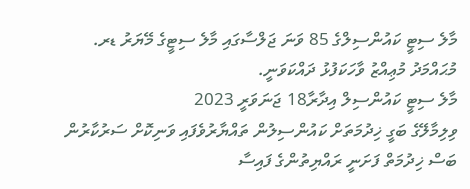މާލެ ސިޓީ ކައުންސިލްގެ 85 ވަނަ ޖަލްސާގައި މާލެ ސިޓީގެ މޭޔަރު ޑރ. މުޙައްމަދު މުޢިއްޒު ވާހަކަފުޅު ދައްކަވަނީ.
މާލެ ސިޓީ ކައުންސިލް އިދާރާ18 ޖަނަވަރީ 2023
ވިލިމާލޭގެ ބަގީ ޚިދުމަތަށް ކައުންސިލުން ތައްޔާރުވެފައި ވަނިކޮށް ސަރުކާރުން ބަސް ޚިދުމަތް ފަށަނީ ރައްޔިތުންގެ ފައިސާ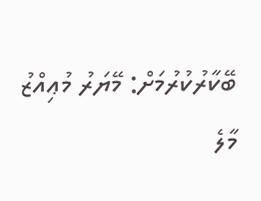ބޭކާރުކުރުމަށް: މޭޔަރު މުޢިއްޒު
މާލެ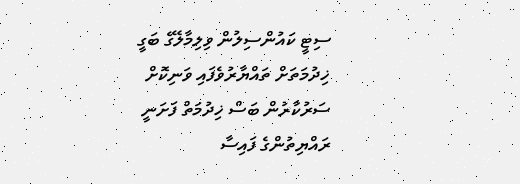ސިޓީ ކައުންސިލުން ވިލިމާލޭގެ ބަގީ ޚިދުމަތަށް ތައްޔާރުވެފައި ވަނިކޮށް ސަރުކާރުން ބަސް ޚިދުމަތް ފަށަނީ ރައްޔިތުންގެ ފައިސާ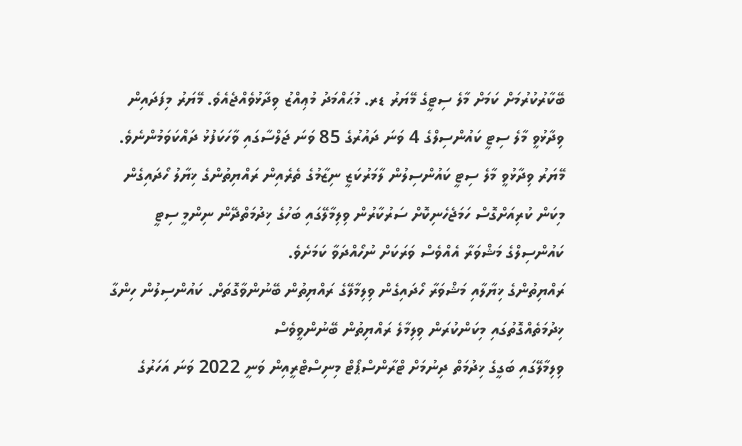ބޭކާރުކުރުމަށް ކަމަށް މާލެ ސިޓީގެ މޭޔަރު ޑރ. މުޙައްމަދު މުޢިއްޒު ވިދާޅުވެއްޖެއެވެ. މޭޔަރު މިފަދައިން ވިދާޅުވީ މާލެ ސިޓީ ކައުންސިލްގެ 4 ވަނަ ދައުރުގެ 85 ވަނަ ޖަލްސާގައި ވާހަކަފުޅު ދައްކަވަމުންނެވެ.
މޭޔަރު ވިދާޅުވީ މާލެ ސިޓީ ކައުންސިލުން ލާމަރުކަޒީ ނިޒާމުގެ ތެރެއިން ރައްޔިތުންގެ ޚިޔާލު ހޯދައިގެން މިކަން ކުރިއަށްގޮސް ހަމަޖެހެނިކޮށް ސަރުކާރުން ވިލިމާލޭގައި ބަހުގެ ޚިދުމަތްދޭން ނިންމީ ސިޓީ ކައުންސިލްގެ މަޝްވަރާ އެއްވެސް ވަރަކަށް ނުހޯއްދަވާ ކަމަށެވެ.
ރައްޔިތުންގެ ޚިޔާލާއި މަޝްވަރާ ހޯދައިގެން ވިލިމާލޭގެ ރައްޔިތުން ބޭނުންވާގޮތަށް. ކައުންސިލުން ހިންގާ ޚިދުމަތެއްގޮތުގައި މިކަންކުރަން ވިލިމާލެ ރައްޔިތުން ބޭނުންވީވެސް
ވިލިމާލޭގައި ބަގީގެ ޚިދުމަތް ދިނުމަށް ޓްރާންސްޕޯޓް މިނިސްޓްރީއިން ވަނީ 2022 ވަނަ އަހަރުގެ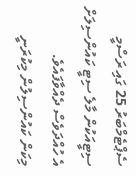ސެޕްޓެމްބަރު 25 ގައި ރަސްމީ ސިޓީއަކުން މާލެ ސިޓީ ކައުންސިލަށް އެ ހުއްދަވެސް ދެއްވާފައެވެ.
މިކަން ކައުންސިލުން މިކުރަނީ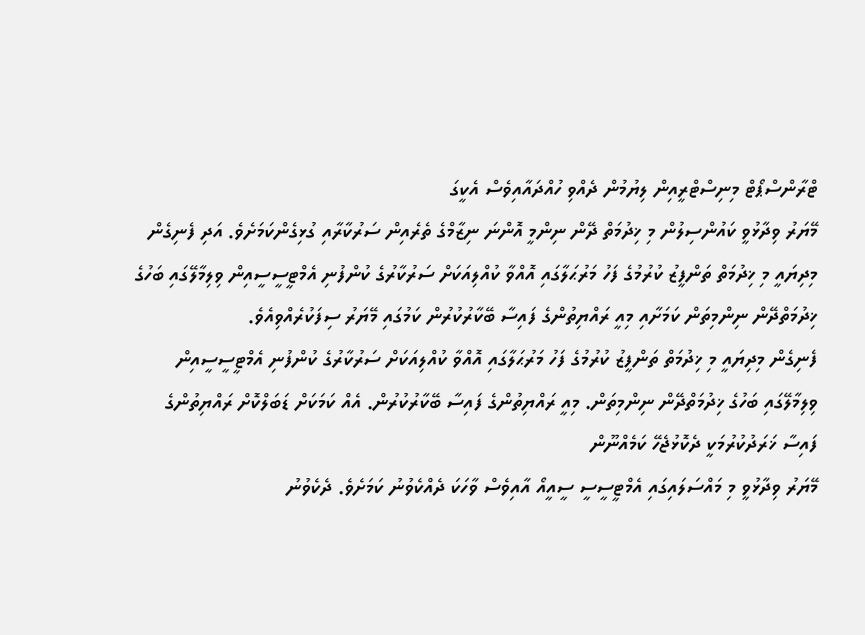ޓްރާންސްޕޯޓް މިނިސްޓްރީއިން ލިޔުމުން ދެއްވި ހުއްދައާއިވެސް އެކީގަ
މޭޔަރު ވިދާޅުވީ ކައުންސިލުން މި ޚިދުމަތް ދޭން ނިންމީ އޮންނަ ނިޒާމްގެ ތެރެއިން ސަރުކާރާއި ގުޅިގެންކަމަށެވެ. އަދި ފެނިގެން މިދިޔައީ މި ޚިދުމަތް ތަންފީޒު ކުރުމުގެ ފަހު މަރުޙަލާގައި އޮއްވާ ކުއްލިއަކަށް ސަރުކާރުގެ ކުންފުނި އެމްޓީސީސީއިން ވިލިމާލޭގައި ބަހުގެ ޚިދުމަތްދޭން ނިންމިތަން ކަމަށާއި މިއީ ރައްޔިތުންގެ ފައިސާ ބޭކާރުކުރުން ކަމުގައި މޭޔަރު ސިފަކުރެއްވިއެވެ.
ފެނިގެން މިދިޔައީ މި ޚިދުމަތް ތަންފީޒު ކުރުމުގެ ފަހު މަރުޙަލާގައި އޮއްވާ ކުއްލިއަކަށް ސަރުކާރުގެ ކުންފުނި އެމްޓީސީސީއިން ވިލިމާލޭގައި ބަހުގެ ޚިދުމަތްދޭން ނިންމިތަން. މިއީ ރައްޔިތުންގެ ފައިސާ ބޭކާރުކުރުން. އެއް ކަމަކަށް ޑަބަލްކޮށް ރައްޔިތުންގެ ފައިސާ ޚަރަދުކުރުމަކީ ދެކޮޅުޖެހޭ ކަމެއްނޫން
މޭޔަރު ވިދާޅުވީ މި މައްސަލައިގައި އެމްޓީސީސީ ސީއީއޯ އާއިވެސް ވާހަކަ ދެއްކެވުނު ކަމަށެވެ. ދެކެވުނު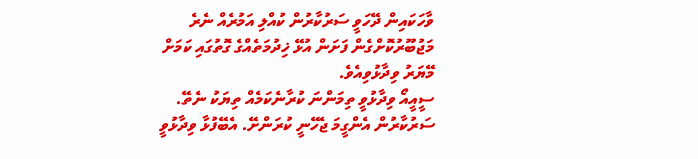ވާހަކައިން ދޭހަވީ ސަރުކާރުން ކުއްލި އަމުރެއް ނެރެ މަޖުބޫރުކޮށްގެން ފަށަން އުޅޭ ޚިދުމަތެއްގެ ގޮތުގައި ކަމަށް މޭޔަރު ވިދާޅުވިއެވެ.
ސީއީއޯ ވިދާޅުވީ ތިމަންނަ ކުރާނެކަމެއް ތިޔަކު ނެތޭ. ސަރުކާރުން އެންގީމަ ޖެހޭނީ ކުރަންށޭ. އެބޭފުޅާ ވިދާޅުވީ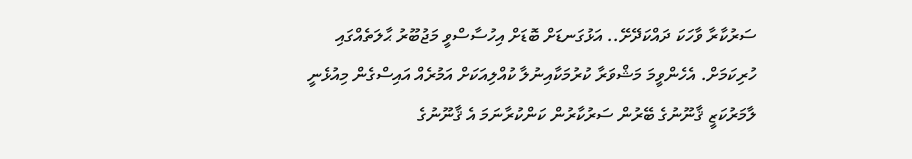ސަރުކާރާ ވާހަކަ ދައްކަދޭށޭ.. އަޅުގަނޑަށް ބޮޑަށް އިހުސާސްވީ މަޖުބޫރު ޙާލަތެއްގައި ހުރިކަމަށް. އެހެންވީމަ މަޝްވަރާ ކުރުމަކާއިނުލާ ކުއްލިއަކަށް އަމުރެއް އައިސްގެން މިއުޅެނީ
ލާމަރުކަޒީ ޤާނޫނުގެ ބޭރުން ސަރުކާރުން ކަންކުރާނަމަ އެ ޤާނޫނުގެ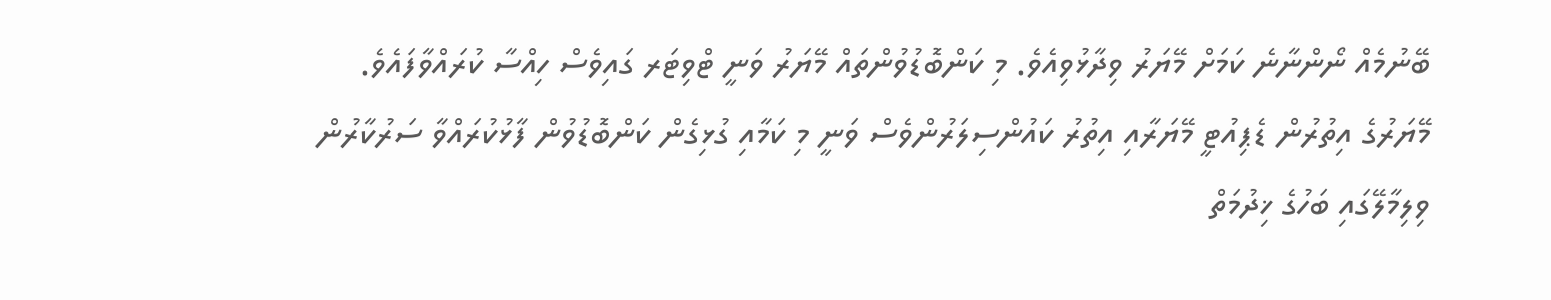ބޭނުމެއް ނޯންނާނެ ކަމަށް މޭޔަރު ވިދާޅުވިއެވެ. މި ކަންބޮޑުވުންތައް މޭޔަރު ވަނީ ޓްވިޓަރ ގައިވެސް ހިއްސާ ކުރައްވާފައެވެ.
މޭޔަރުގެ އިތުރުން ޑެޕިއުޓީ މޭޔަރާއި އިތުރު ކައުންސިލަރުންވެސް ވަނީ މި ކަމާއި ގުޅިގެން ކަންބޮޑުވުން ފާޅުކުރައްވާ ސަރުކާރުން ވިލިމާލޭގައި ބަހުގެ ޚިދުމަތް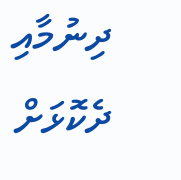ދިނުމާއި ދެކޮޅަށް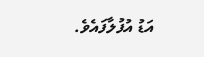އަޑު އުފުލާފައެވެ.